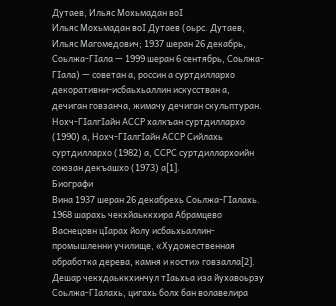Дутаев, Ильяс Мохьмадан воӀ
Ильяс Мохьмадан воӀ Дутаев (оьрс. Дутаев, Ильяс Магомедович; 1937 шеран 26 декабрь, Соьлжа-ГӀала — 1999 шеран 6 сентябрь, Соьлжа-ГӀала) — советан а, россин а суртдиллархо декоративни-исбаьхьаллин искусстван а, дечиган говзанча, жимачу дечиган скульптуран. Нохч-ГӀалгӀайн АССР халкъан суртдиллархо (1990) а, Нохч-ГӀалгӀайн АССР Сийлахь суртдиллархо (1982) а, ССРС суртдиллархоийн союзан декъашхо (1973) а[1].
Биографи
Вина 1937 шеран 26 декабрехь Соьлжа-ГӀалахь.
1968 шарахь чекхйаьккхира Абрамцево Васнецовн цӀарах йолу исбаьхьаллин-промышленни училище, «Художественная обработка дерева, камня и кости» говзалла[2]. Дешар чекхдаьккхинчул тӀаьхьа иза йухавоьрзу Соьлжа-ГӀалахь, цигахь болх бан волавелира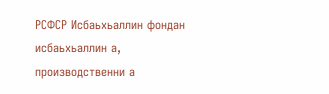РСФСР Исбаьхьаллин фондан исбаьхьаллин а, производственни а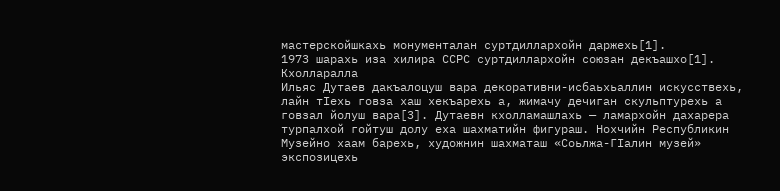мастерскойшкахь монументалан суртдиллархойн даржехь[1].
1973 шарахь иза хилира ССРС суртдиллархойн союзан декъашхо[1].
Кхолларалла
Ильяс Дутаев дакъалоцуш вара декоративни-исбаьхьаллин искусствехь, лайн тӀехь говза хаш хекъарехь а, жимачу дечиган скульптурехь а говзал йолуш вара[3]. Дутаевн кхолламашлахь — ламархойн дахарера турпалхой гойтуш долу еха шахматийн фигураш. Нохчийн Республикин Музейно хаам барехь, художнин шахматаш «Соьлжа-ГӀалин музей» экспозицехь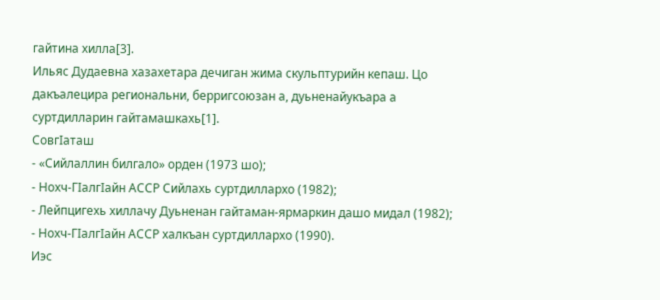гайтина хилла[3].
Ильяс Дудаевна хазахетара дечиган жима скульптурийн кепаш. Цо дакъалецира региональни, берригсоюзан а, дуьненайукъара а суртдилларин гайтамашкахь[1].
СовгӀаташ
- «Сийлаллин билгало» орден (1973 шо);
- Нохч-ГӀалгӀайн АССР Сийлахь суртдиллархо (1982);
- Лейпцигехь хиллачу Дуьненан гайтаман-ярмаркин дашо мидал (1982);
- Нохч-ГӀалгӀайн АССР халкъан суртдиллархо (1990).
Иэс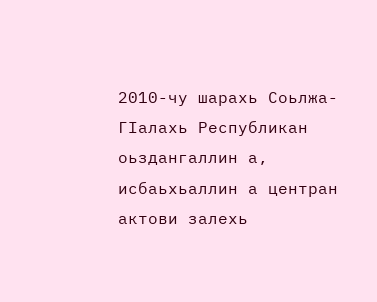2010-чу шарахь Соьлжа-ГӀалахь Республикан оьздангаллин а, исбаьхьаллин а центран актови залехь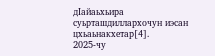дӀайаьхьира суьрташдиллархочун иэсан цхьаьнакхетар[4].
2025-чу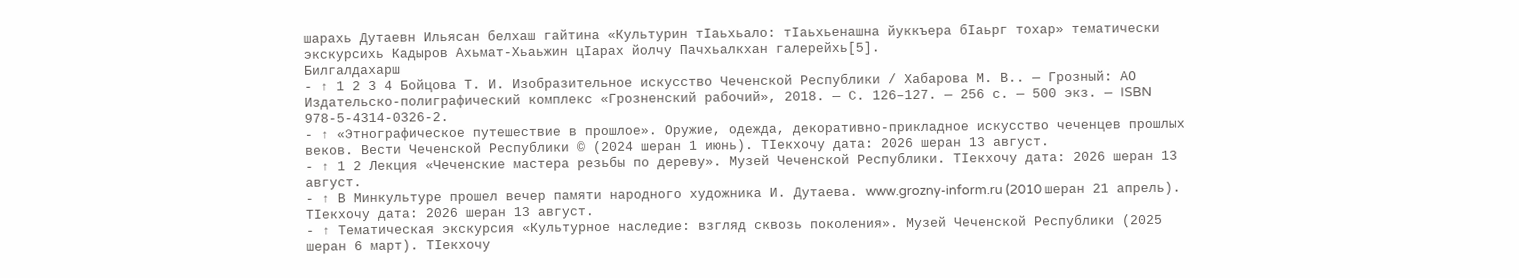шарахь Дутаевн Ильясан белхаш гайтина «Культурин тӀаьхьало: тӀаьхьенашна йуккъера бӀаьрг тохар» тематически экскурсихь Кадыров Ахьмат-Хьаьжин цӀарах йолчу Пачхьалкхан галерейхь[5].
Билгалдахарш
- ↑ 1 2 3 4 Бойцова Т. И. Изобразительное искусство Чеченской Республики / Хабарова М. В.. — Грозный: АО Издательско-полиграфический комплекс «Грозненский рабочий», 2018. — С. 126–127. — 256 с. — 500 экз. — ISBN 978-5-4314-0326-2.
- ↑ «Этнографическое путешествие в прошлое». Оружие, одежда, декоративно-прикладное искусство чеченцев прошлых веков. Вести Чеченской Республики © (2024 шеран 1 июнь). ТӀекхочу дата: 2026 шеран 13 август.
- ↑ 1 2 Лекция «Чеченские мастера резьбы по дереву». Музей Чеченской Республики. ТӀекхочу дата: 2026 шеран 13 август.
- ↑ В Минкультуре прошел вечер памяти народного художника И. Дутаева. www.grozny-inform.ru (2010 шеран 21 апрель). ТӀекхочу дата: 2026 шеран 13 август.
- ↑ Тематическая экскурсия «Культурное наследие: взгляд сквозь поколения». Музей Чеченской Республики (2025 шеран 6 март). ТӀекхочу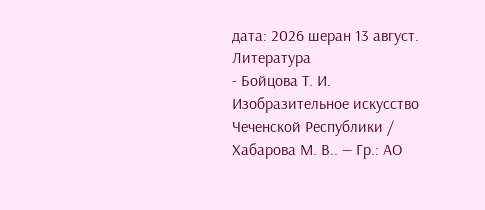дата: 2026 шеран 13 август.
Литература
- Бойцова Т. И. Изобразительное искусство Чеченской Республики / Хабарова М. В.. — Гр.: АО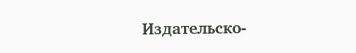Издательско-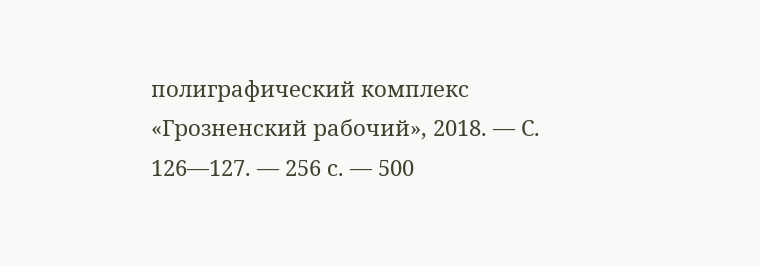полиграфический комплекс «Грозненский рабочий», 2018. — С. 126—127. — 256 с. — 500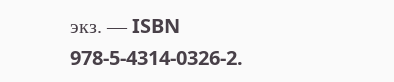экз. — ISBN 978-5-4314-0326-2.